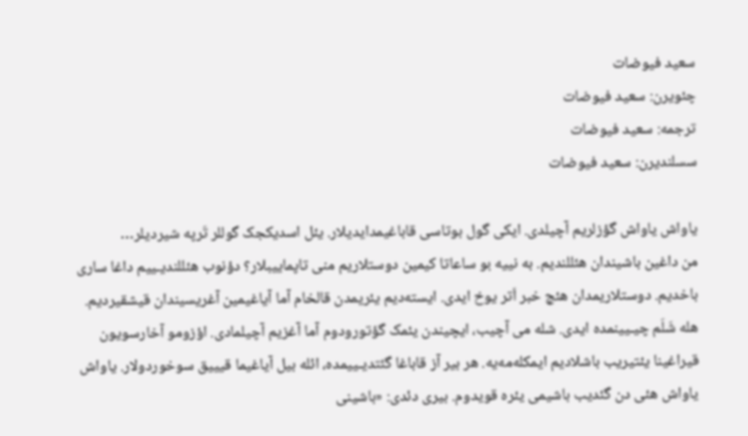سعید فیوضات
چئویرن: سعید فیوضات
ترجمه: سعید فیوضات
سسلندیرن: سعید فیوضات

یاواش یاواش گؤزلریم آچیلدی. ایکی گول بوتاسی قاباغیمدایدیلار. یئل اسدیکجک گوللر تَرپه شیردیلر…
من داغین باشیندان هئللندیم. به نییه بو ساعاتا کیمین دوستلاریم منی تاپماییبلار؟ دؤنوب هئللندیـییم داغا ساری باخدیم. دوستلاریمدان هئچ خبر اَتر یوخ ایدی. ایسته‌دیم یئریمدن قالخام آما آیاغیمین آغریسیندان قیشقیردیم. هله شَلَم چیـیینمده ایدی. شله می آچیب، ایچیندن یئمک گؤتورودوم آما آغزیم آچیلمادی. اؤزومو آخارسویون قیراغینا یئتیریب باشلادیم ایمکله‌مه‌یه. هر بیر آز قاباغا گئتدیـییمده، ائله بیل آیاغیما قیییق سوخوردولار. یاواش یاواش هئی دن گئدیب باشیمی یئره قویدوم. بیری دئدی: «باشینی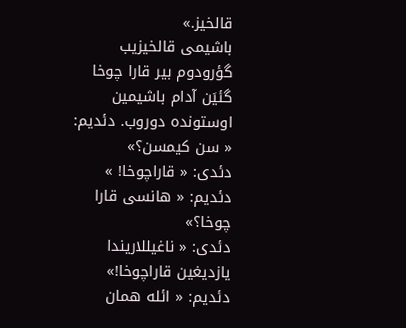قالخیز.»
باشیمی قالخیزیب گؤرودوم بیر قارا چوخا گئیَن آدام باشیمین اوستونده دوروب. دئدیم: « سن کیمسن؟»
دئدی: « قاراچوخا! »
دئدیم: « هانسی قارا چوخا؟»
دئدی: « ناغیللاریندا یازدیغین قاراچوخا!»
دئدیم: « ائله همان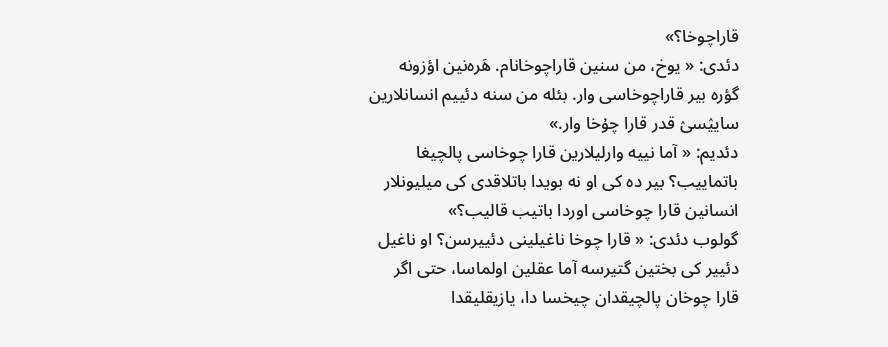قاراچوخا؟»
دئدی: « یوخ، من سنین قاراچوخانام. هَره‌نین اؤزونه گؤره بیر قاراچوخاسی وار. بئله من سنه دئییم انسانلارین سایؽسؽ قدر قارا چۇخا وار.»
دئدیم: « آما نییه وارلیلارین قارا چوخاسی پالچیغا باتماییب؟ بیر ده کی او نه بویدا باتلاقدی کی میلیونلار انسانین قارا چوخاسی اوردا باتیب قالیب؟»
گولوب دئدی: « قارا چوخا ناغیلینی دئییرسن؟ او ناغیل دئییر کی بختین گتیرسه آما عقلین اولماسا، حتی اگر قارا چوخان پالچیقدان چیخسا دا، یازیقلیقدا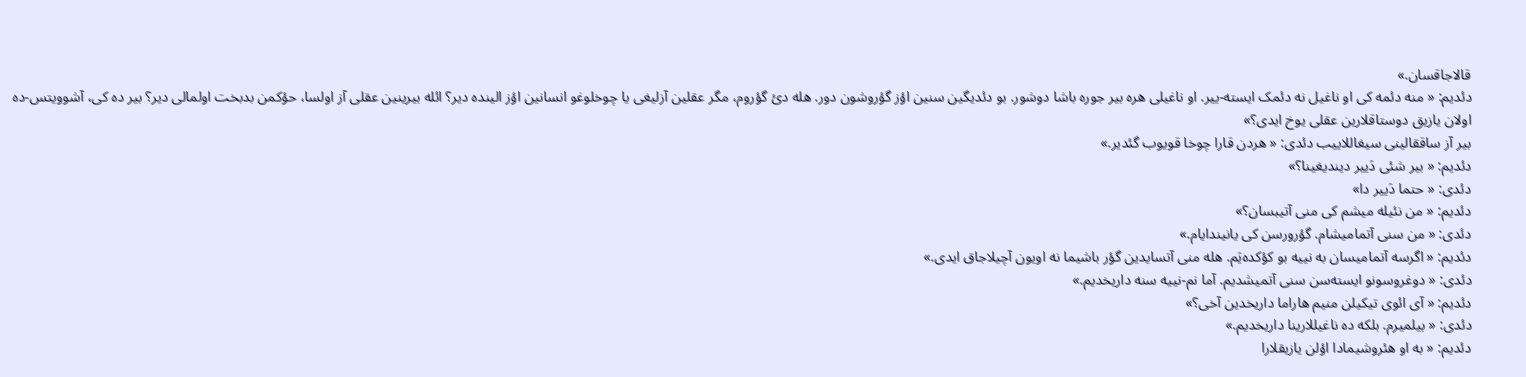قالاجاقسان.»
دئدیم: « منه دئمه کی او ناغیل نه دئمک ایسته-ییر. او ناغیلی هره بیر جوره باشا دوشور. بو دئدیگین سنین اؤز گؤروشون دور. هله دئ گؤروم، مگر عقلین آزلیغی یا چوخلوغو انسانین اؤز الینده دیر؟ ائله بیرینین عقلی آز اولسا، حؤکمن بدبخت اولمالی دیر؟ بیر ده کی، آشوویتس-ده اولان یازیق دوستاقلارین عقلی یوخ ایدی؟»
بیر آز ساققالینی سیغاللاییب دئدی: « هردن قارا چوخا قویوب گئدیر.»
دئدیم: « بیر شئی دَییر دیندیغینا؟»
دئدی: « حتما دَییر دا»
دئدیم: « من نئیله میشم کی منی آتیبسان؟»
دئدی: « من سنی آتمامیشام. گؤرورسن کی یانیندایام.»
دئدیم: « اگرسه آتمامیسان به نییه بو کؤکده‌یَم. هله منی آتسایدین گؤر باشیما نه اویون آچیلاجاق ایدی.»
دئدی: « دوغروسونو ایسته‌سن سنی آتمیشدیم. آما نم-نییه سنه داریخدیم.»
دئدیم: « آی ائوی تیکیلن منیم هاراما داریخدین آخی؟»
دئدی: « بیلمیرم. بلکه ده ناغیللارینا داریخدیم.»
دئدیم: « به او هئروشیمادا اؤلن یازیقلارا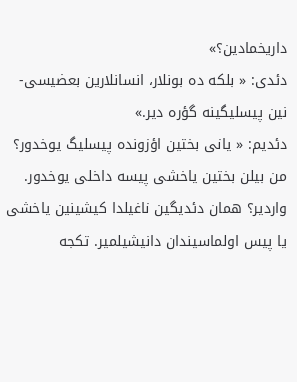داریخمادین؟»
دئدی: « بلکه ده بونلار، انسانلارین بعضیسی-نین پیسلیگینه گؤره دیر.»
دئدیم: « یانی بختین اؤزونده پیسلیگ یوخدور؟ من بیلن بختین یاخشی پیسه داخلی یوخدور. واردیر؟ همان دئدیگین ناغیلدا کیشینین یاخشی یا پیس اولماسیندان دانیشیلمیر. تکجه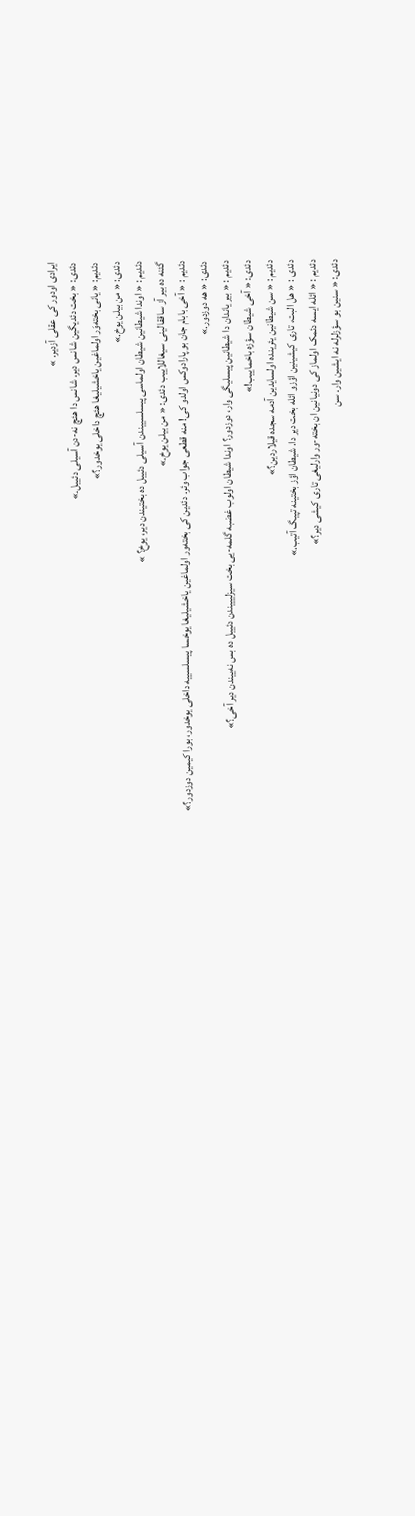ایرادی اودور کی عقلی آزدیر. »
دئدی: « بخت دئدیگین شانس دیر. شانس دا هئچ نه-دن آسیلی دئییل.»
دئدیم: « یانی بخته‌وَر اولماغین یاخشیلیغا هئچ داخلی یوخدور؟»
دئدی: « من بیلن یوخ.»
دئدیم : « اوندا شیطانین شیطان اولماسی پیسلسییندن آسیلی دئییل ده بختیندن دیر، یوخ؟ »
گئنه ده بیر آز ساققالینی سیغاللاییب دئدی: « من بیلن یوخ.»
دئدیم : « آخی بابام جان بو پارادوکس اولدو کی! منه قطعی جواب وئر. دئدین کی بخته‌ور اولماغین یاخشیلیغا یوخسا پیسلسییه داخلی یوخدور، بورا کیمین دوزدور؟»
دئدی: « هه دوزدور.»
دئدیم : « بیر یاندان دا شیطانین پیسلیگی وار، دوزدور؟ اوندا شیطان اولوب غضبه گلمه-یی بخت سیزلیییندن دئییل ده بس نه‌ییندن دیر آخی؟»
دئدی: « آخی شیطان سؤزه باخماییب!»
دئدیم : « سن شیطانین یئرینده اولسایدین آدمه سجده قیلاردین؟»
دئدی : « هل البت، تاری کیشینین اؤزو ائله بخت دیر دا. شیطان اؤز بختینه تپیگ آتیب.»
دئدیم : « ائله ایسه دئمک اولماز کی دونیانین ان بخته-ور وارلیغی تاری کیشی دیر؟»
دئدی: « سنین بو سؤزلرله نه ایشین وار. سن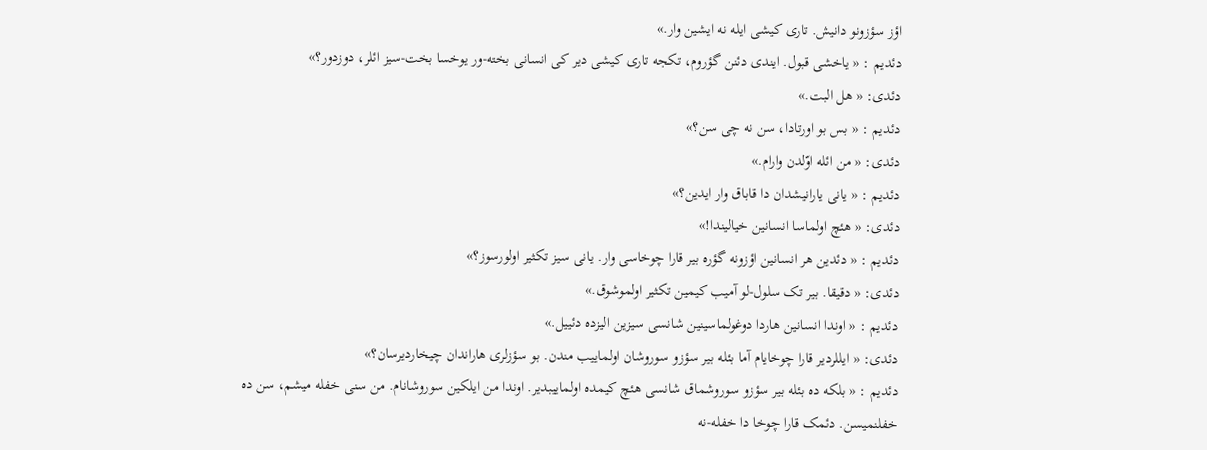اؤز سؤزونو دانیش. تاری کیشی ایله نه ایشین وار.»
دئدیم : « یاخشی قبول. ایندی دئنن گؤروم، تکجه تاری کیشی دیر کی انسانی بخته-ور یوخسا بخت-سیز ائلر، دوزدور؟»
دئدی: « هل البت.»
دئدیم : « بس بو اورتادا، سن نه چی سن؟»
دئدی: « من ائله اوّلدن وارام.»
دئدیم : « یانی یارانیشدان دا قاباق وار ایدین؟»
دئدی: « هئچ اولماسا انسانین خیالیندا!»
دئدیم : « دئدین هر انسانین اؤزونه گؤره بیر قارا چوخاسی وار. یانی سیز تکثیر اولورسوز؟»
دئدی: « دقیقا. بیر تک سلول-لو آمیب کیمین تکثیر اولموشوق.»
دئدیم : « اوندا انسانین هاردا دوغولماسینین شانسی سیزین الیزده دئییل.»
دئدی: « ایللردیر قارا چوخایام آما بئله بیر سؤزو سوروشان اولماییب مندن. بو سؤزلری هاراندان چیخاردیرسان؟»
دئدیم : « بلکه ده بئله بیر سؤزو سوروشماق شانسی هئچ کیمده اولماییبدیر. اوندا من ایلکین سوروشانام. من سنی خفله میشم، سن ده خفلنمیسن. دئمک قارا چوخا دا خفله-نه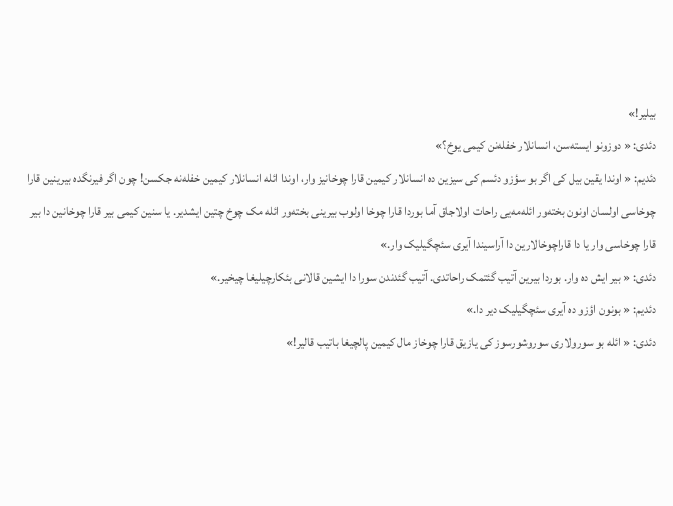بیلیر!»
دئدی: « دوزونو ایسته‌سن، انسانلار خفله‌نن کیمی یوخ؟»
دئدیم: « اوندا یقین بیل کی اگر بو سؤزو دئسم کی سیزین ده انسانلار کیمین قارا چوخانیز وار، اوندا ائله انسانلار کیمین خفله‌نه جکسن! چون اگر فیرنگده بیرینین قارا چوخاسی اولسان اونون بخته‌ور ائله‌مه‌یی راحات اولاجاق آما بوردا قارا چوخا اولوب بیرینی بخته‌ور ائله مک چوخ چتین ایشدیر. یا سنین کیمی بیر قارا چوخانین دا بیر قارا چوخاسی وار یا دا قاراچوخالارین دا آراسیندا آیری سئچگیلیک وار.»
دئدی: « بیر ایش ده وار. بوردا بیرین آتیب گئتمک راحاتدی. آتیب گئدندن سورا دا ایشین قالانی بئکارچیلیغا چیخیر.»
دئدیم: « بونون اؤزو ده آیری سئچگیلیک دیر دا.»
دئدی: « ائله بو سورولاری سوروشورسوز کی یازیق قارا چوخاز مال کیمین پالچیغا باتیب قالیر!»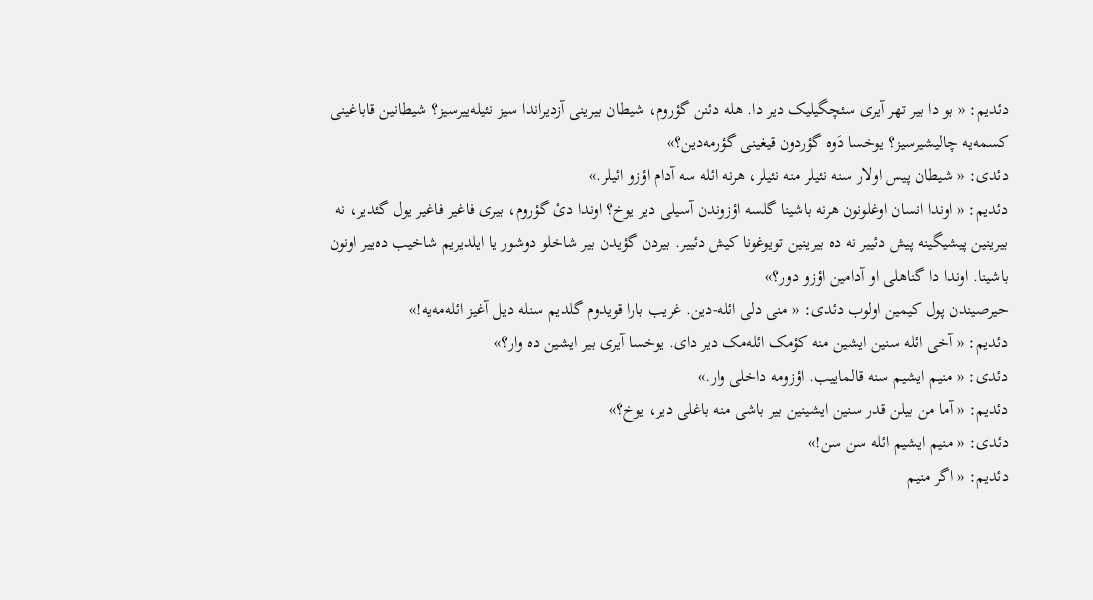دئدیم: « بو دا بیر تهر آیری سئچگیلیک دیر دا. هله دئنن گؤروم، شیطان بیرینی آزدیراندا سیز نئیله‌ییرسیز؟ شیطانین قاباغینی کسمه‌یه چالیشیرسیز؟ یوخسا دَوه گؤردون قیغینی گؤرمه‌دین؟»
دئدی: « شیطان پیس اولار سنه نئیلر منه نئیلر، هرنه ائله سه آدام اؤزو ائیلر.»
دئدیم: « اوندا انسان اوغلونون هرنه باشینا گلسه اؤزوندن آسیلی دیر یوخ؟ اوندا دئ گؤروم، بیری فاغیر فاغیر یول گئدیر، نه بیرینین پیشیگینه پیش دئییر نه ده بیرینین تویوغونا کیش دئییر. بیردن گؤیدن بیر شاخلو دوشور یا ایلدیریم شاخیب ده‌ییر اونون باشینا. اوندا دا گناهلی او آدامین اؤزو دور؟»
حیرصیندن پول کیمین اولوب دئدی: « منی دلی ائله-دین. غریب بارا قویدوم گلدیم سنله دیل آغیز ائله‌مه‌یه!»
دئدیم: « آخی ائله سنین ایشین منه کؤمک ائله‌مک دیر دای. یوخسا آیری بیر ایشین ده وار؟»
دئدی: « منیم ایشیم سنه قالماییب. اؤزومه داخلی وار.»
دئدیم: « آما من بیلن قدر سنین ایشینین بیر باشی منه باغلی دیر، یوخ؟»
دئدی: « منیم ایشیم ائله سن سن!»
دئدیم: « اگر منیم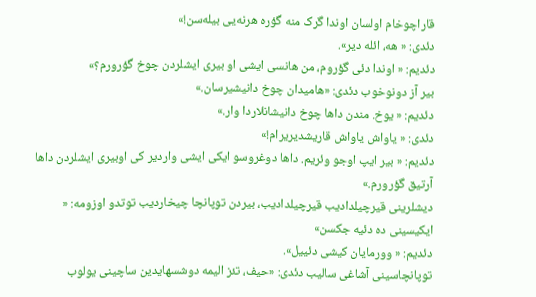قاراچوخام اولسان اوندا گرک منه گؤره هرنه‌یی بیله‌سن!»
دئدی: « هه، ائله دیر».
دئدیم: « اوندا دئی گؤروم، من هانسی ایشی او بیری ایشلردن چوخ گؤرورم؟»
بیر آز دونوخوب دئدی: «هامیدان چوخ دانیشیرسان.»
دئدیم: « یوخ. مندن داها چوخ دانیشانلاردا وار.»
دئدی: « یاواش یاواش قاریشدیریرام!»
دئدیم: « بیر ایپ اوجو وئریم. داها دوغروسو ایکی ایشی واردیر کی اوبیری ایشلردن داها آرتیق گؤرورم.»
دیشلرینی قیرچیلدادیب قیرچیلدادیب، بیردن توپانچا چیخاردیب توتدو اوزومه: « ایکیسینی ده دئیه جکسن»
دئدیم: « وورمایان کیشی دئییل».
توپانچاسینی آشاغی سالیب دئدی: «حیف، تئز الیمه دوشسهایدین ساچینی یولوب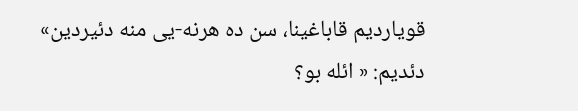قویاردیم قاباغینا، سن ده هرنه-یی منه دئیردین»
دئدیم: « ائله بو؟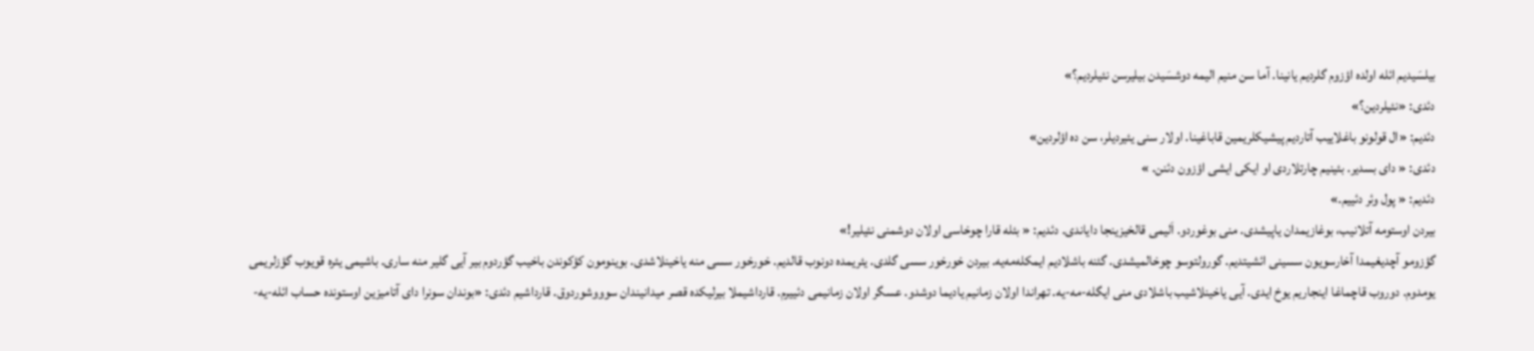بیلسَیدیم ائله اولده اؤزوم گلردیم یانینا. آما سن منیم الیمه دوشسَیدن بیلیرسن نئیلردیم؟»
دئدی: «نئیلردین؟»
دئدیم: «ال قولونو باغلاییب آتاردیم پیشیکلریمین قاباغینا. اولار سنی یئیردیلر، سن ده اؤلردین»
دئدی: « دای بسدیر. بئینیم چارتلاردی او ایکی ایشی اؤزون دئنن. »
دئدیم: « پول وئر دئییم.»
بیردن اوستومه آتلانیب، بوغازیمدان یاپیشدی. منی بوغوردو. اَلیمی قالخیزینجا دایاندی. دئدیم: « بئله قارا چوخاسی اولان دوشمنی نئیلیر!»
گؤزومو آچدیغیمدا آخارسویون سسینی ائشیتدیم. گورولتوسو چوخالمیشدی. گئنه باشلادیم ایمکله‌مه‌یه. بیردن خورخور سسی گلدی. یئریمده دونوب قالدیم. خورخور سسی منه یاخینلاشدی. بوینومون کؤکوندن باخیب گؤردوم بیر آیی گلیر منه ساری. باشیمی یئره قویوب گؤزلریمی یومدوم. دوروب قاچماغا اینجاریم یوخ ایدی. آیی یاخینلاشیب باشلادی منی ایگله-مه-یه. تهراندا اولان زمانیم یادیما دوشدو. عسگر اولان زمانیمی دئییرم. قارداشیملا بیرلیکده قصر میدانیندان سوووشوردوق. قارداشیم دئدی: «بوندان سونرا دای آتامیزین اوستونده حساب ائله-یه-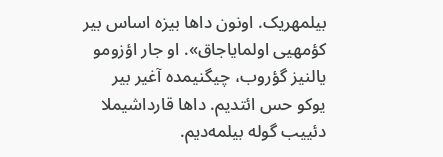بیلمهریک. اونون داها بیزه اساس بیر کؤمهیی اولمایاجاق». او جار اؤزومو یالنیز گؤروب، چیگنیمده آغیر بیر یوکو حس ائتدیم. داها قارداشیملا دئییب گوله بیلمه‌دیم.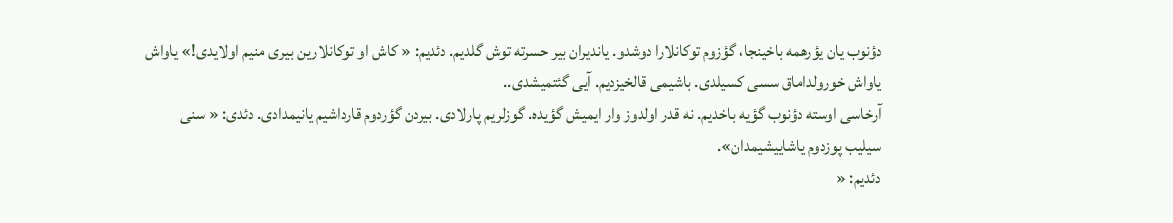دؤنوب یان یؤرهمه باخینجا، گؤزوم توکانلارا دوشدو. یاندیران بیر حسرته توش گلدیم. دئدیم: « کاش او توکانلارین بیری منیم اولایدی!» یاواش یاواش خورولداماق سسی کسیلدی. باشیمی قالخیزدیم. آیی گئتمیشدی..
آرخاسی اوسته دؤنوب گؤیه باخدیم. نه قدر اولدوز وار ایمیش گؤیده. گوزلریم پارلادی. بیردن گؤردوم قارداشیم یانیمدادی. دئدی: « سنی سیلیب پوزدوم یاشاییشیمدان».
دئدیم: «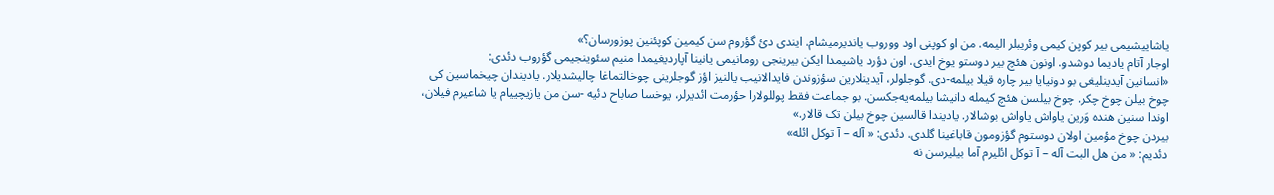یاشاییشیمی بیر کوپن کیمی وئریبلر الیمه. من او کوپنی اود ووروب یاندیرمیشام. ایندی دئ گؤروم سن کیمین کوپئنین پوزورسان؟»
اوجار آتام یادیما دوشدو. اونون هئچ بیر دوستو یوخ ایدی. اون دؤرد یاشیمدا ایکن بیرینجی رومانیمی یانینا آپاردیغیمدا منیم سئوینجیمی گؤروب دئدی:
«انسانین آیدینلیغی بو دونیایا بیر چاره قیلا بیلمه-دی. گوجلولر، آیدینلارین سؤزوندن فایدالانیب یالنیز اؤز گوجلرینی چوخالتماغا چالیشدیلار. یادیندان چیخماسین کی چوخ بیلن چوخ چکر. چوخ بیلسن هئچ کیمله دانیشا بیلمه‌یه‌جکسن. بو جماعت فقط پوللولارا حؤرمت ائدیرلر، یوخسا صاباح دئیه -سن من یازیچییام یا شاعیرم فیلان، اوندا سنین هنده وَرین یاواش یاواش بوشالار. یادیندا قالسین چوخ بیلن تک قالار.»
بیردن چوخ مؤمین اولان دوستوم گؤزومون قاباغینا گلدی. دئدی: « آله – آ توکل ائله»
دئدیم: « من هل البت آله – آ توکل ائلیرم آما بیلیرسن نه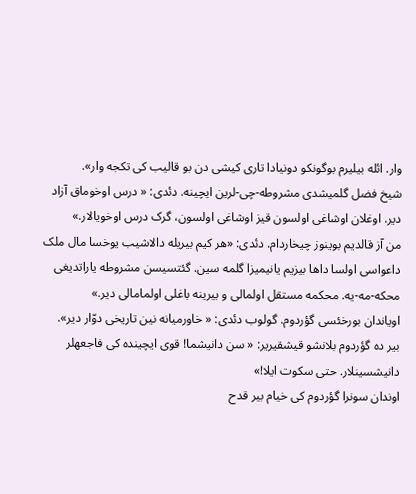وار. ائله بیلیرم بوگونکو دونیادا تاری کیشی دن بو قالیب کی تکجه وار».
شیخ فضل گلمیشدی مشروطه-چی-لرین ایچینه. دئدی: « درس اوخوماق آزاد دیر. اوغلان اوشاغی اولسون قیز اوشاغی اولسون، گرک درس اوخویالار.»
من آز قالدیم بوینوز چیخاردام. دئدی: «هر کیم بیریله دالاشیب یوخسا مال ملک داعواسی اولسا داها بیزیم یانیمیزا گلمه سین. گئتسیسن مشروطه یاراتدیغی محکه-مه-یه. محکمه مستقل اولمالی و بیرینه باغلی اولمامالی دیر.»
اویاندان بورخئسی گؤردوم. گولوب دئدی: « خاورمیانه نین تاریخی دوّار دیر».
بیر ده گؤردوم بلانشو قیشقیریر: « سن دانیشما! قوی ایچینده کی فاجعهلر دانیشسینلار. حتی سکوت ایلا!»
اوندان سونرا گؤردوم کی خیام بیر قدح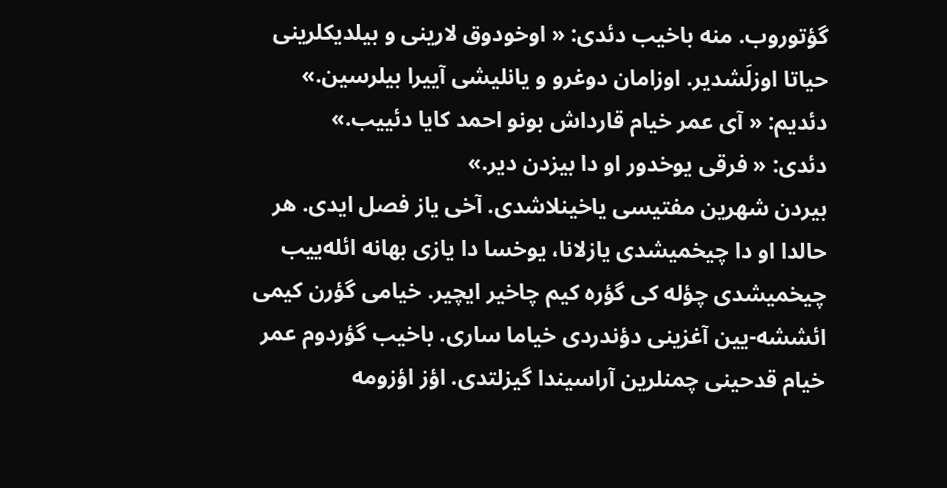گؤتوروب. منه باخیب دئدی: « اوخودوق لارینی و بیلدیکلرینی حیاتا اوزلَشدیر. اوزامان دوغرو و یانلیشی آییرا بیلرسین.»
دئدیم: « آی عمر خیام قارداش بونو احمد کایا دئییب.»
دئدی: « فرقی یوخدور او دا بیزدن دیر.»
بیردن شهرین مفتیسی یاخینلاشدی. آخی یاز فصل ایدی. هر حالدا او دا چیخمیشدی یازلانا، یوخسا دا یازی بهانه ائله‌ییب چیخمیشدی چؤله کی گؤره کیم چاخیر ایچیر. خیامی گؤرن کیمی ائششه-یین آغزینی دؤندردی خیاما ساری. باخیب گؤردوم عمر خیام قدحینی چمنلرین آراسیندا گیزلتدی. اؤز اؤزومه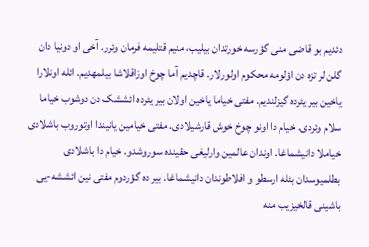دئدیم بو قاضی منی گؤرسه خورتدان بیلیب، منیم قتلیمه فرمان وئرر. آخی او دونیا دان گلن لر تزه دن اؤلومه محکوم اولورلار. قاچدیم آما چوخ اوزاقلاشا بیلمهدیم. ائله اونلارا یاخین بیر یئرده گیزلندیم. مفتی خیاما یاخین اولان بیر یئرده ائششک دن دوشوب خیاما سلام وئردی. خیام دا اونو چوخ خوش قارشیلادی. مفتی خیامین یانیندا اوتوروب باشلادی خیاملا دانیشماغا. اوندان عالمین وارلیغی حقینده سوروشدو. خیام دا باشلادی بطلمیوسدان بئله ارسطو و افلاطوندان دانیشماغا. بیر ده گؤردوم مفتی نین ائششه-یی باشینی قالخیزیب منه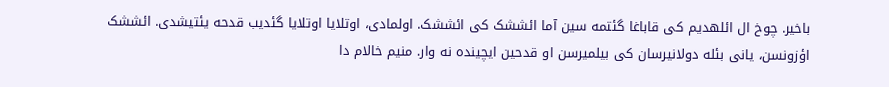باخیر. چوخ ال ائلهدیم کی قاباغا گئتمه سین آما ائششک کی ائششک. اولمادی، اوتلایا اوتلایا گئدیب قدحه یئتیشدی. ائششک اؤزونسن، یانی بئله دولانیرسان کی بیلمیرسن او قدحین ایچینده نه وار. منیم خالام دا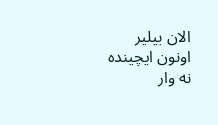الان بیلیر اونون ایچینده نه وار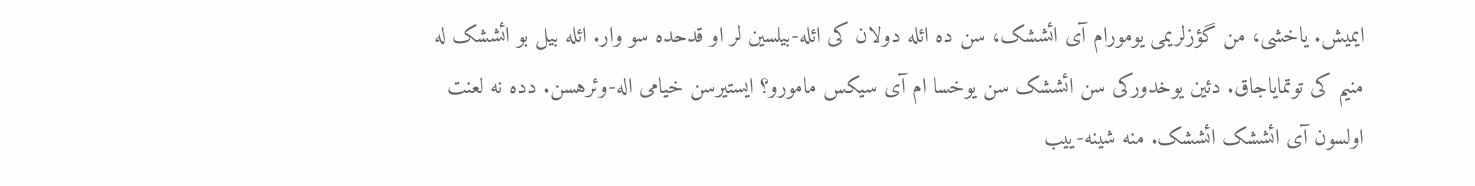ایمیش. یاخشی، من گؤزلریمی یومورام آی ائششک، سن ده ائله دولان کی ائله-بیلسین لر او قدحده سو وار. ائله بیل بو ائششک له منیم کی توتمایاجاق. دئین یوخدورکی سن ائششک سن یوخسا ام آی سیکس مامورو؟ ایستیرسن خیامی اله-وئرهسن. دده نه لعنت اولسون آی ائششک ائششک. منه شینه-ییب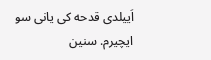اَییلدی قدحه کی یانی سو ایچیرم. سنین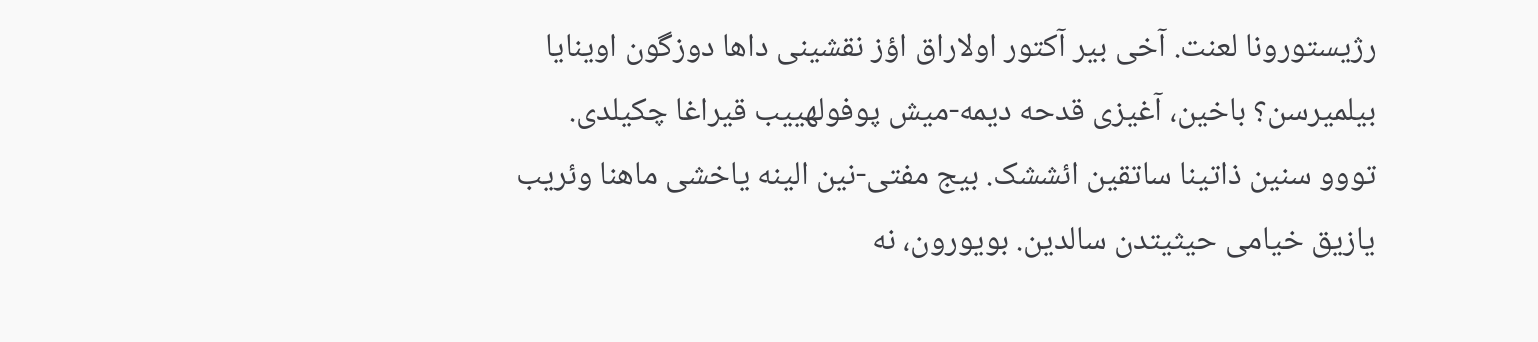رژیستورونا لعنت. آخی بیر آکتور اولاراق اؤز نقشینی داها دوزگون اوینایا بیلمیرسن؟ باخین، آغیزی قدحه دیمه-میش پوفولهییب قیراغا چکیلدی. تووو سنین ذاتینا ساتقین ائششک. بیج مفتی-نین الینه یاخشی ماهنا وئریب یازیق خیامی حیثیتدن سالدین. بویورون، نه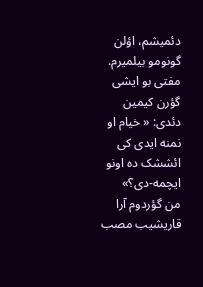دئمیشم، اؤلن گونومو بیلمیرم. مفتی بو ایشی گؤرن کیمین دئدی: « خیام او نمنه ایدی کی ائششک ده اونو ایچمه-دی؟»
من گؤردوم آرا قاریشیب مصب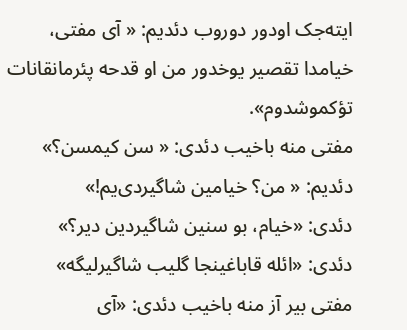ایته‌جک اودور دوروب دئدیم: « آی مفتی، خیامدا تقصیر یوخدور من او قدحه پئرمانقانات تؤکموشدوم».
مفتی منه باخیب دئدی: « سن کیمسن؟»
دئدیم: « من؟ خیامین شاگیردی‌یم!»
دئدی: «خیام، بو سنین شاگیردین دیر؟»
دئدی: «ائله قاباغینجا گلیب شاگیرلیگه»
مفتی بیر آز منه باخیب دئدی: «آی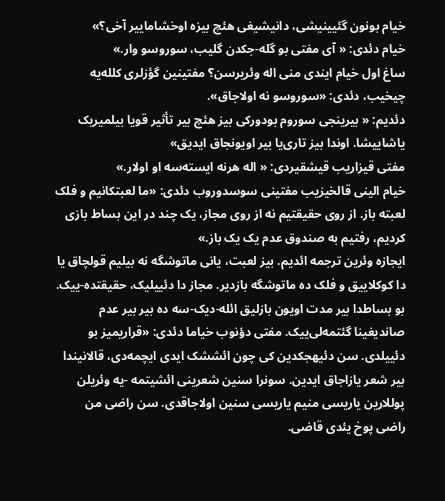خیام بونون گئیینیشی، دانیشیغی هئچ بیزه اوخشاماییر آخی؟»
خیام دئدی: « آی مفتی بو گله-جکدن گلیب، سوروسو وار.»
ساغ اول خیام ایندی منی اله وئریرسن؟ مفتینین گؤزلری کلله‌یه چیخیب، دئدی: «سوروسو نه اولاجاق».
دئدیم: « بیرینجی سوروم بودورکی بیز هئچ بیر تأثیر قویا بیلمیریک یاشاییشا. اوندا بیز تاری‌یا بیر اویونجاق ایدیق»
مفتی قیزاریب قیشقیردی: « اله هرنه ایسته‌سه او اولار.»
خیام الینی قالخیزیب مفتینی سوسدوروب دئدی: «ما لعبتکانیم و فلک لعبته باز. از روی حقیقتیم نه از روی مجاز، یک چند در این بساط بازی کردیم، رفتیم به صندوق عدم یک یک باز.»
ایجازه وئرین ترجمه ائدیم. بیز لعبت، یانی ماتوشگه نه بیلیم قولچاق یا دا کوکلاییق و فلک ده ماتوشگه بازدیر. مجاز دا دئییلیک، حقیقتده-ییک. بو بساطدا بیر مدت اویون بازلیق ائله-دیک-سه ده بیر بیر عدم صاندیغینا گئتمه‌لی‌ییک. مفتی دؤنوب خیاما دئدی: «قراریمیز بو دئییلدی. سن دئیهجکدین کی چون ائششک ایدی ایچمه‌دی، قالانیندا بیر شعر یازاجاق ایدین. سونرا سنین شعرینی ائشیتمه -یه وئریلن پوللارین یاریسی منیم یاریسی سنین اولاجاقدی. سن راضی من راضی پوخ یئدی قاضی.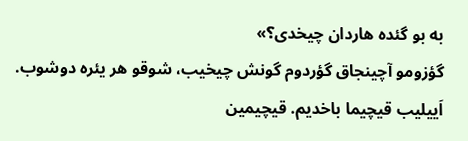به بو گئده هاردان چیخدی؟»
گؤزومو آچینجاق گؤردوم گونش چیخیب، شوقو هر یئره دوشوب. اَییلیب قیچیما باخدیم. قیچیمین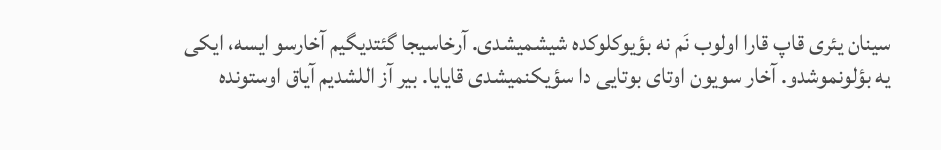سینان یئری قاپ قارا اولوب نَم نه بؤیوکلوکده شیشمیشدی. آرخاسیجا گئتدیگیم آخارسو ایسه، ایکی یه بؤلونموشدو. آخار سویون اوتای بوتایی دا سؤیکنمیشدی قایایا. بیر آز اللشدیم آیاق اوستونده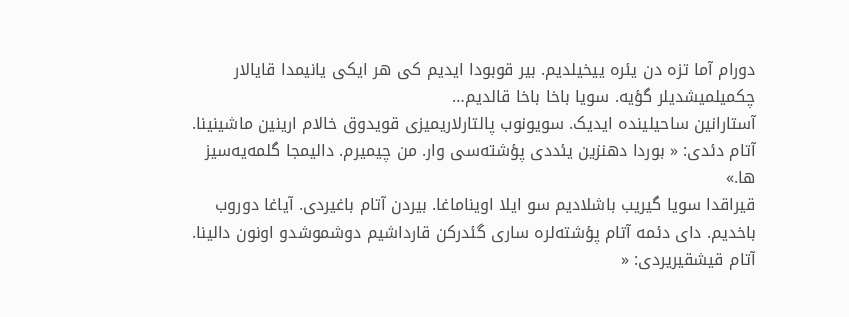دورام آما تزه دن یئره ییخیلدیم. بیر قوبودا ایدیم کی هر ایکی یانیمدا قایالار چکمیلمیشدیلر گؤیه. سویا باخا باخا قالدیم…
آستارانین ساحیلینده ایدیک. سویونوب پالتارلاریمیزی قویدوق خالام ارینین ماشینینا. آتام دئدی: « بوردا دهنزین یئددی پؤشته‌سی وار. من چیمیرم. دالیمجا گلمه‌یه‌سیز ها.»
قیراقدا سویا گیریب باشلادیم سو ایلا اویناماغا. بیردن آتام باغیردی. آیاغا دوروب باخدیم. دای دئمه آتام پؤشته‌لره ساری گئدرکن قارداشیم دوشموشدو اونون دالینا. آتام قیشقیریردی: «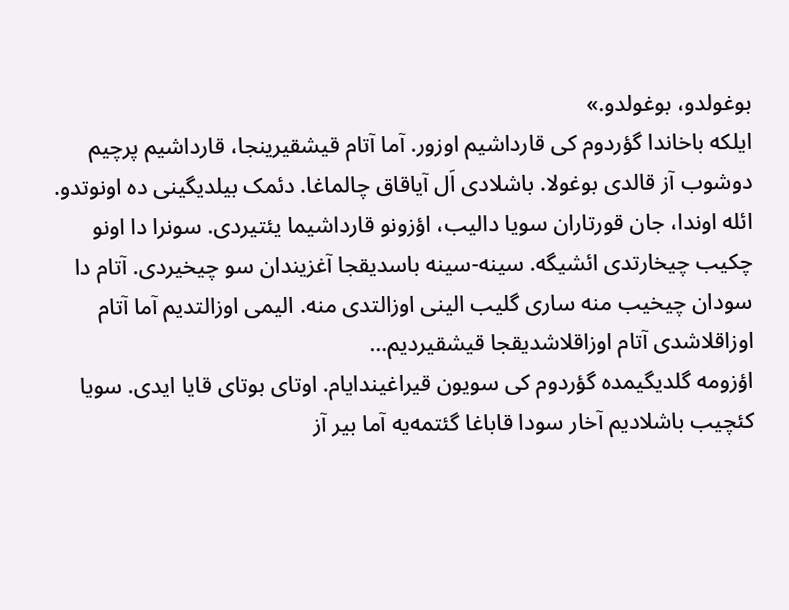بوغولدو، بوغولدو.»
ایلکه باخاندا گؤردوم کی قارداشیم اوزور. آما آتام قیشقیرینجا، قارداشیم پرچیم دوشوب آز قالدی بوغولا. باشلادی اَل آیاقاق چالماغا. دئمک بیلدیگینی ده اونوتدو. ائله اوندا، جان قورتاران سویا دالیب، اؤزونو قارداشیما یئتیردی. سونرا دا اونو چکیب چیخارتدی ائشیگه. سینه-سینه باسدیقجا آغزیندان سو چیخیردی. آتام دا سودان چیخیب منه ساری گلیب الینی اوزالتدی منه. الیمی اوزالتدیم آما آتام اوزاقلاشدی آتام اوزاقلاشدیقجا قیشقیردیم…
اؤزومه گلدیگیمده گؤردوم کی سویون قیراغیندایام. اوتای بوتای قایا ایدی. سویا کئچیب باشلادیم آخار سودا قاباغا گئتمه‌یه آما بیر آز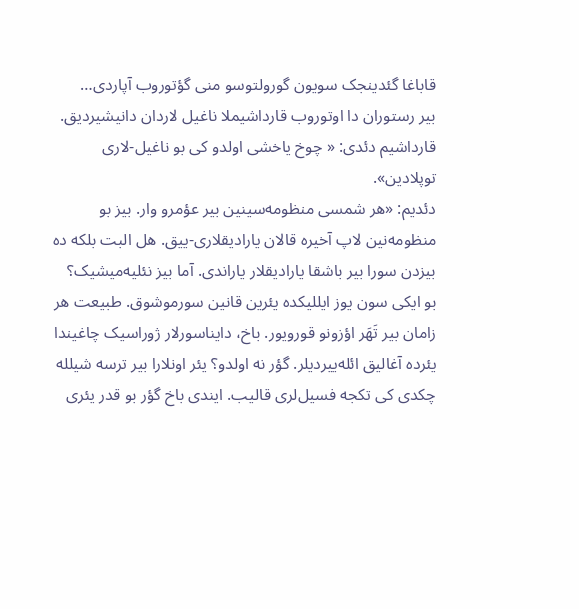قاباغا گئدینجک سویون گورولتوسو منی گؤتوروب آپاردی…
بیر رستوران دا اوتوروب قارداشیملا ناغیل لاردان دانیشیردیق. قارداشیم دئدی: « چوخ یاخشی اولدو کی بو ناغیل-لاری توپلادین».
دئدیم: «هر شمسی منظومه‌سینین بیر عؤمرو وار. بیز بو منظومه‌نین لاپ آخیره قالان یارادیقلاری-ییق. هل البت بلکه ده بیزدن سورا بیر باشقا یارادیقلار یاراندی. آما بیز نئلیه‌میشیک؟ بو ایکی سون یوز ایللیکده یئرین قانین سورموشوق. طبیعت هر زامان بیر تَهَر اؤزونو قورویور. باخ، دایناسورلار ژوراسیک چاغیندا یئرده آغالیق ائله‌ییردیلر. گؤر نه اولدو؟ یئر اونلارا بیر ترسه شیلله چکدی کی تکجه فسیل‌لری قالیب. ایندی باخ گؤر بو قدر یئری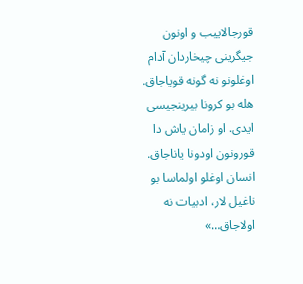قورجالاییب و اونون جیگرینی چیخاردان آدام اوغلونو نه گونه قویاجاق. هله بو کرونا بیرینجیسی ایدی. او زامان یاش دا قورونون اودونا یاناجاق. انسان اوغلو اولماسا بو ناغیل لار، ادبیات نه اولاجاق…»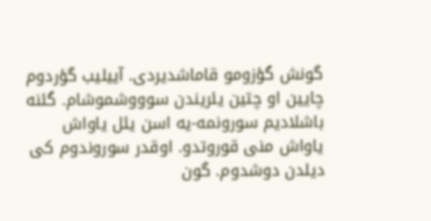گونش گؤزومو قاماشدیردی. آییلیب گؤردوم چایین او چتین یئریندن سوووشموشام. گئنه باشلادیم سورونمه-یه اسن یئل یاواش یاواش منی قوروتدو. اوقدر سوروندوم کی دیلدن دوشدوم. گون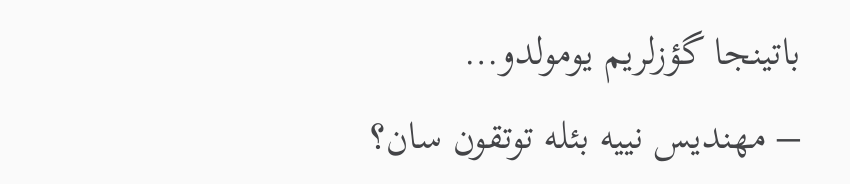باتینجا گؤزلریم یومولدو…
– مهندیس نییه بئله توتقون سان؟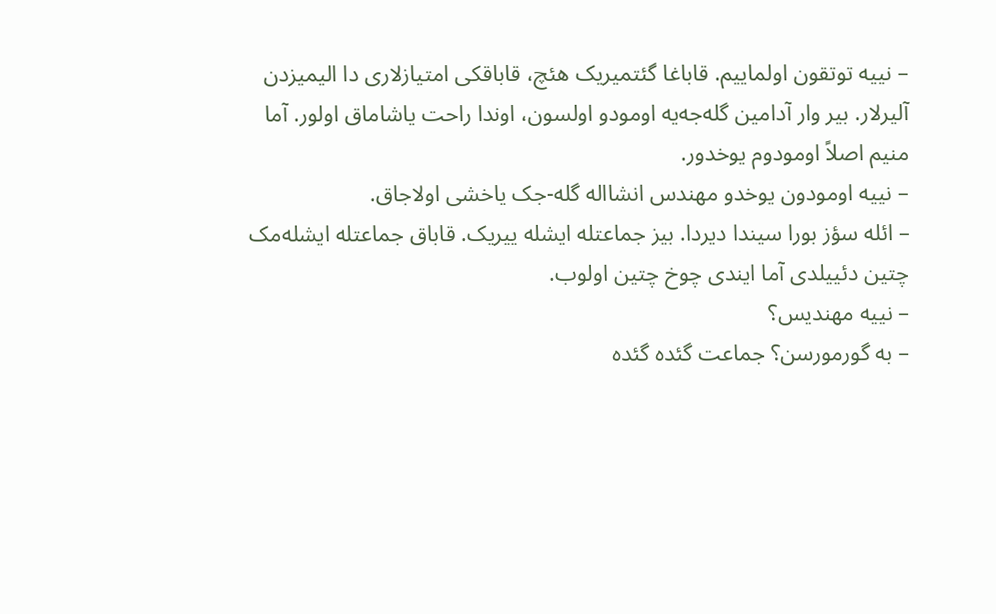– نییه توتقون اولماییم. قاباغا گئتمیریک هئچ، قاباقکی امتیازلاری دا الیمیزدن آلیرلار. بیر وار آدامین گله‌جه‌یه اومودو اولسون، اوندا راحت یاشاماق اولور. آما منیم اصلاً اومودوم یوخدور.
– نییه اومودون یوخدو مهندس انشااله گله-جک یاخشی اولاجاق.
– ائله سؤز بورا سیندا دیردا. بیز جماعتله ایشله ییریک. قاباق جماعتله ایشله‌مک چتین دئییلدی آما ایندی چوخ چتین اولوب.
– نییه مهندیس؟
– به گورمورسن؟ جماعت گئده گئده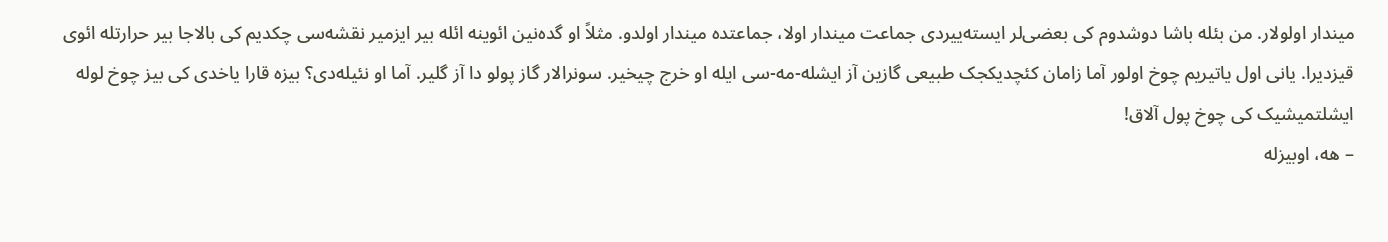میندار اولولار. من بئله باشا دوشدوم کی بعضی‌لر ایسته‌ییردی جماعت میندار اولا، جماعتده میندار اولدو. مثلاً او گده‌نین ائوینه ائله بیر ایزمیر نقشه‌سی چکدیم کی بالاجا بیر حرارتله ائوی قیزدیرا. یانی اول یاتیریم چوخ اولور آما زامان کئچدیکجک طبیعی گازین آز ایشله-مه-سی ایله او خرج چیخیر. سونرالار گاز پولو دا آز گلیر. آما او نئیله‌دی؟ بیزه قارا یاخدی کی بیز چوخ لوله ایشلتمیشیک کی چوخ پول آلاق!
– هه، اوبیزله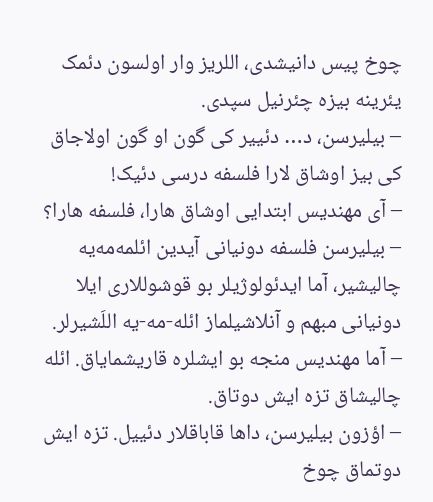چوخ پیس دانیشدی، اللریز وار اولسون دئمک یئرینه بیزه چئرنیل سپدی.
– بیلیرسن، د… دئییر کی گون او گون اولاجاق کی بیز اوشاق لارا فلسفه درسی دئیک!
– آی مهندیس ابتدایی اوشاق هارا، فلسفه هارا؟
– بیلیرسن فلسفه دونیانی آیدین ائلمه‌مه‌یه چالیشیر، آما ایدئولوژیلر بو قوشوللاری ایلا دونیانی مبهم و آنلاشیلماز ائله-مه-یه اللَشیرلر.
– آما مهندیس منجه بو ایشلره قاریشمایاق. ائله چالیشاق تزه ایش دوتاق.
– اؤزون بیلیرسن، داها قاباقلار دئییل. تزه ایش دوتماق چوخ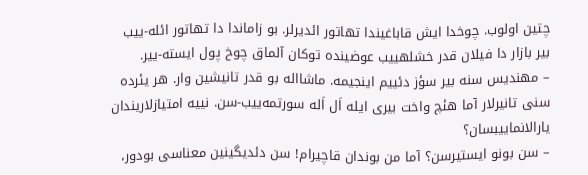چتین اولوب. چوخدا ایش قاباغیندا تهاتور ائدیرلر. بو زاماندا دا تهاتور ائله-ییب بیر بازار دا فیلان قدر خشلهییب عوضینده توکان آلماق چوخ پول ایسته-ییر.
– مهندیس سنه بیر سؤز دئییم اینجیمه. ماشااله بو قدر تانیشین وار. هر یئرده سنی تانیرلار آما هئچ واخت بیری ایله اَل اَله سورتمه‌ییب-سن. نییه امتیازلاریندان یارالانماییبسان؟
– سن بونو ایستیرسن؟ آما من بوندان قاچیرام! سن دئدیگینین معناسی بودور،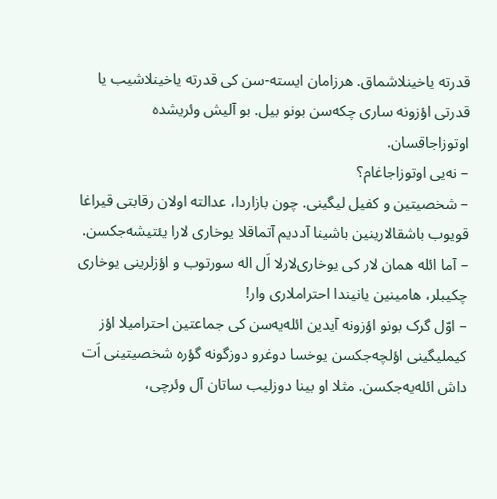قدرته یاخینلاشماق. هرزامان ایسته-سن کی قدرته یاخینلاشیب یا قدرتی اؤزونه ساری چکه‌سن بونو بیل. بو آلیش وئریشده اوتوزاجاقسان.
– نه‌یی اوتوزاجاغام؟
– شخصیتین و کفیل لیگینی. چون بازاردا، عدالته اولان رقابتی قیراغا قویوب باشقالارینین باشینا آددیم آتماقلا یوخاری لارا یئتیشه‌جکسن.
– آما ائله همان لار کی یوخاری‌لارلا اَل اله سورتوب و اؤزلرینی یوخاری چکیبلر، هامینین یانیندا احتراملاری وار!
– اوّل گرک بونو اؤزونه آیدین ائله‌یه‌سن کی جماعتین احترامیلا اؤز کیملیگینی اؤلچه‌جکسن یوخسا دوغرو دوزگونه گؤره شخصیتینی اَت داش ائله‌یه‌جکسن. مثلا او بینا دوزلیب ساتان آل وئرچی،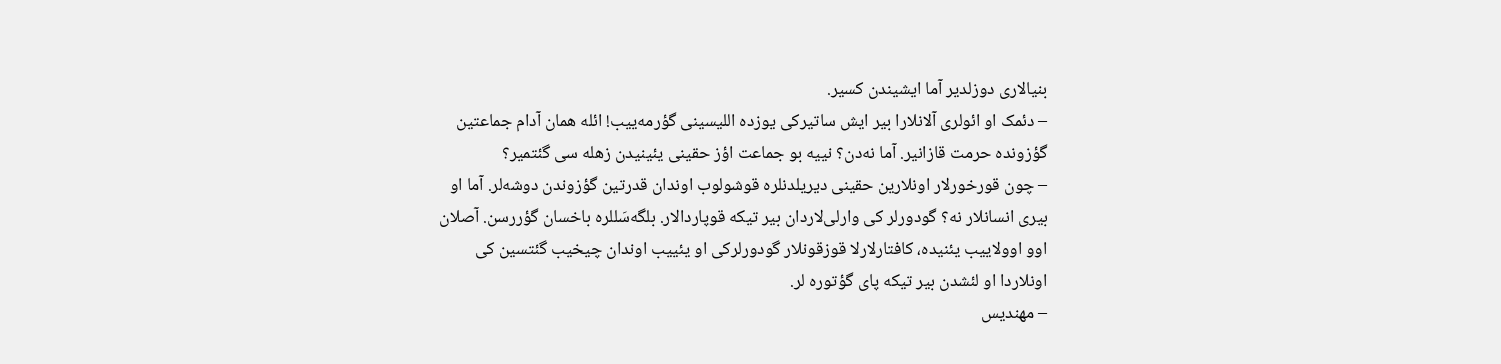بنیالاری دوزلدیر آما ایشیندن کسیر.
– دئمک او ائولری آلانلارا بیر ایش ساتیرکی یوزده اللیسینی گؤرمه‌ییب! ائله همان آدام جماعتین گؤزونده حرمت قازانیر. آما نه‌دن؟ نییه بو جماعت اؤز حقینی یئینیدن زهله سی گئتمیر؟
– چون قورخورلار اونلارین حقینی دیریلدنلره قوشولوب اوندان قدرتین گؤزوندن دوشه‌لر. آما او بیری انسانلار نه؟ گودورلر کی وارلی‌لاردان بیر تیکه قوپاردالار. بلگه‌سَللره باخسان گؤررسن. آصلان اوو اوولاییب یئنیده، کافتارلارلا قوزقونلار گودورلرکی او یئییب اوندان چیخیب گئتسین کی اونلاردا او لئشدن بیر تیکه پای گؤتوره لر.
– مهندیس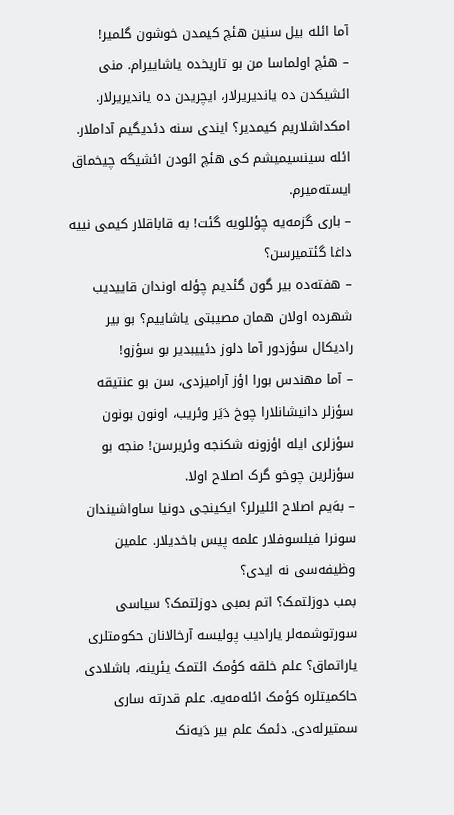آما ائله بیل سنین هئچ کیمدن خوشون گلمیر!
– هئچ اولماسا من بو تاریخده یاشاییرام. منی ائشیکدن ده یاندیریرلار، ایچریدن ده یاندیریرلار. امکداشلاریم کیمدیر؟ ایندی سنه دئدیگیم آداملار. ائله سینسیمیشم کی هئچ ائودن ائشیگه چیخماق ایسته‌میرم.
– باری گزمه‌یه چؤللویه گئت! به قاباقلار کیمی نییه داغا گئتمیرسن؟
– هفته‌ده بیر گون گئدیم چؤله اوندان قاییدیب شهرده اولان همان مصیبتی یاشاییم؟ بو بیر رادیکال سؤزدور آما دلوز دئییبدیر بو سؤزو!
– آما مهندس بورا اؤز آرامیزدی، سن بو عنتیقه سؤزلر دانیشانلارا چوخ دَیَر وئریب، اونون بونون سؤزلری ایله اؤزونه شکنجه وئریرسن! منجه بو سؤزلرین چوخو گرک اصلاح اولا.
– بهَ‌یم اصلاح ائلیرلر؟ ایکینجی دونیا ساواشیندان سونرا فیلسوفلار علمه پیس باخدیلار. علمین وظیفه‌سی نه ایدی؟
بمب دوزلتمک؟ اتم بمبی دوزلتمک؟ سیاسی سورتوشمه‌لر یارادیب پولیسه آرخالانان حکومتلری یاراتماق؟ علم خلقه کؤمک ائتمک یئرینه، باشلادی حاکمیتلره کؤمک ائله‌مه‌یه. علم قدرته ساری سمتیرله‌دی. دئمک علم بیر دَیه‌نک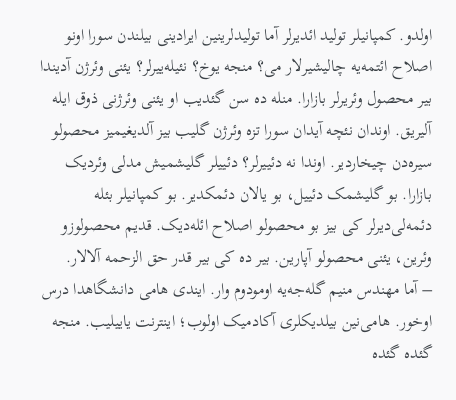اولدو. کمپانیلر تولید ائدیرلر آما تولیدلرینین ایرادینی بیلندن سورا اونو اصلاح ائتمه‌یه چالیشیرلار می؟ منجه یوخ؟ نئیله‌ییرلر؟ یئنی وئرژن آدیندا بیر محصول وئریرلر بازارا. منله ده سن گئدیب او یئنی وئرژنی ذوق ایله آلیریق. اوندان نئچه آیدان سورا تزه وئرژن گلیب بیز آلدیغیمیز محصولو سیره‌دن چیخاردیر. اوندا نه دئییرلر؟ دئییلر گلیشمیش مدلی وئردیک بازارا. بو گلیشمک دئییل، بو یالان دئمکدیر. بو کمپانیلر بئله دئمه‌لی‌دیرلر کی بیز بو محصولو اصلاح ائله‌دیک. قدیم محصولوزو وئرین، یئنی محصولو آپارین. بیر ده کی بیر قدر حق الزحمه آلالار.
– آما مهندس منیم گله‌جه‌یه اومودوم وار. ایندی هامی دانشگاهدا درس اوخور. هامی‌نین بیلدیکلری آکادمیک اولوب؛ اینترنت یاییلیب. منجه گئده گئده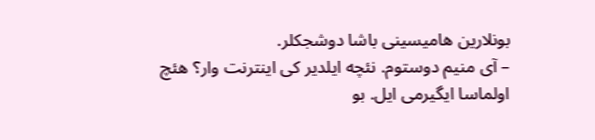بونلارین هامیسینی باشا دوشجکلر.
– آی منیم دوستوم. نئچه ایلدیر کی اینترنت وار؟ هئچ اولماسا ایگیرمی ایل. بو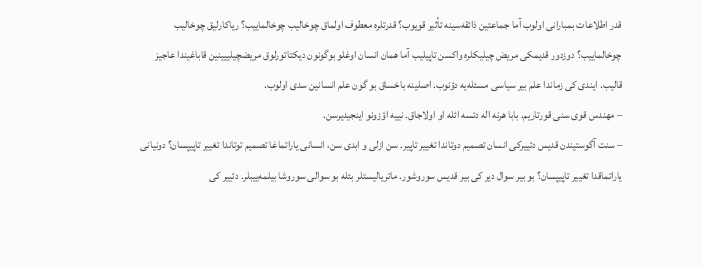قدر اطلاعات بمبارانی اولوب آما جماعتین ذائقه‌سینه تأثیر قویوب؟ قدرتلره معطوف اولماق چوخالیب چوخالماییب؟ ریاکارلیق چوخالیب چوخالماییب؟ دوزدور قدیمکی مریض چیلیکلره واکسن تاپیلیب آما همان انسان اوغلو بوگونون دیکتاتورلوق مریضچیلییینین قاباغیندا عاجیز قالیب. ایندی کی زماندا علم بیر سیاسی مسئله‌یه دؤنوب. اصلینه باخساق بو گون علم انسانین سدی اولوب.
– مهندس قوی سنی قورتاریم. بابا هرنه اله دئسه ائله او اولاجاق. نییه اؤزونو اینجیدیرسن.
– سنت آگوستیندن قدیس دئییرکی انسان تصمیم دوتاندا تغییر تاپیر. سن ازلی و ابدی سن، انسانی یاراتماغا تصمیم توتاندا تغییر تاپیپسان؟ دونیانی یاراتماقدا تغییر تاپیپسان؟ بو بیر سوال دیر کی بیر قدیس سوروشور. ماتریالیستلر بئله بو سوالی سوروشا بیلمه‌ییبلر. دئییر کی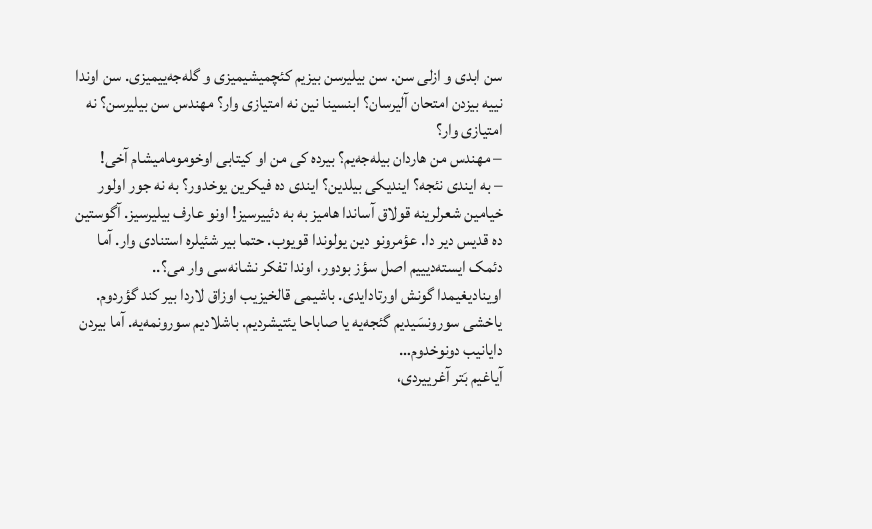سن ابدی و ازلی سن. سن بیلیرسن بیزیم کئچمیشیمیزی و گله‌جه‌ییمیزی. سن اوندا نییه بیزدن امتحان آلیرسان؟ ابنسینا نین نه امتیازی وار؟ مهندس سن بیلیرسن؟ نه امتیازی وار؟
– مهندس من هاردان بیله‌جه‌یم؟ بیرده کی من او کیتابی اوخومومامیشام آخی!
– به ایندی نئجه؟ ایندیکی بیلدین؟ ایندی ده فیکرین یوخدور؟ به نه جور اولور خیامین شعرلرینه قولاق آساندا هامیز به به دئییرسیز! اونو عارف بیلیرسیز. آگوستین ده قدیس دیر دا. عؤمرونو دین یولوندا قویوب. حتما بیر شئیلره استنادی وار. آما دئمک ایسته‌دیییم اصل سؤز بودور، اوندا تفکر نشانه‌سی وار می؟..
اوینادیغیمدا گونش اورتادایدی. باشیمی قالخیزیب اوزاق لاردا بیر کند گؤردوم. یاخشی سورونسَیدیم گئجه‌یه یا صاباحا یئتیشردیم. باشلادیم سورونمه‌یه. آما بیردن دایانیب دونوخدوم…
آیاغیم بَتر آغرییردی،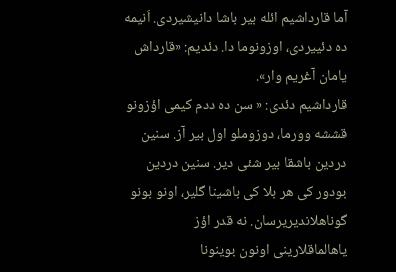آما قارداشیم ائله بیر باشا دانیشیردی. اَنیمه ده دئییردی، اوزونوما دا. دئدیم: «قارداش یامان آغریم وار».
قارداشیم دئدی: « سن ده ددم کیمی اؤزونو قششه وورما، دوزوملو اول بیر آز. سنین دردین باشقا بیر شئی دیر. سنین دردین بودور کی هر بلا کی باشینا گلیر، اونو بونو گوناهلاندیریرسان. نه قدر اؤز یاهالماقلارینی اونون بوینونا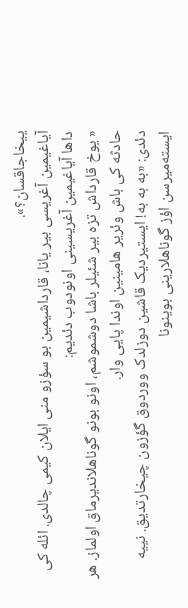ییخاجاقسان؟».
آیاغیمین آغریسی بیر یانا، قارداشیمین بو سؤزو منی ایلان کیمی چالدی. ائله کی داها آیاغیمین آغریسینی اونودوب دئدیم:
« یوخ قارداش تزه بیر شئیلر باشا دوشموشم، اونو بونو گوناهلاندیرماق اولماز. هر حادثه کی باش وئریر هامینین اوندا پایی وار.
دئدی: «به به به! ایستیردیک قاشین دوزلدک ووردوق گؤزون چیخارتدیق. نییه ایسته‌میرسن اؤز گوناهلارینی بوینونا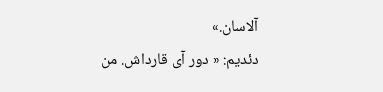آلاسان.»
دئدیم: « دور آی قارداش. من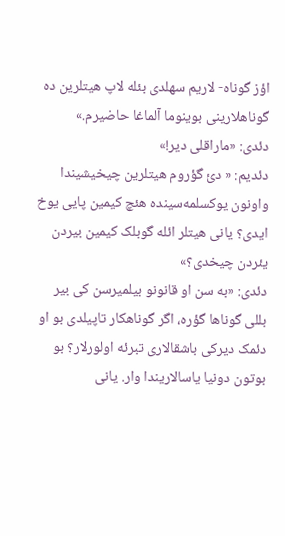اؤز گوناه- لاریم سهلدی بئله لاپ هیتلرین ده گوناهلارینی بوینوما آلماغا حاضیرم.»
دئدی: «ماراقلی دیر!»
دئدیم: « دئ گؤروم هیتلرین چیخیشیندا واونون یوکسلمه‌سینده هئچ کیمین پایی یوخ ایدی؟ یانی هیتلر ائله گوبلک کیمین بیردن یئردن چیخدی؟»
دئدی: «به سن او قانونو بیلمیرسن کی بیر بللی گوناها گؤره، اگر گوناهکار تاپیلدی بو او دئمک دیرکی باشقالاری تبرئه اولورلار؟ بو بوتون دونیا یاسالاریندا وار. یانی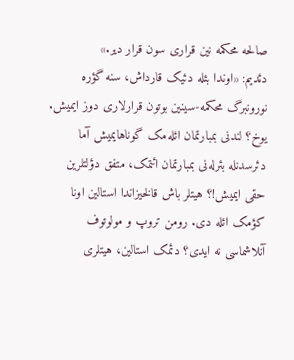صالحه محکمه نین قراری سون قرار دیر.»
دئدیم: «اوندا بئله دئیک قارداش، سنه گؤره نورونبرگ محکمه-سینین بوتون قرارلاری دوز ایمیش. یوخ؟ لندنی بمبارتمان ائله‌مک گوناهایمیش آما دئرسدنله بئرله‌نی بمبارتمان ائتمک، متفق دؤلتلرین حقی ایمیش!؟ هیتلر باش قالخیزاندا استالین اونا کؤمک ائله دی. رومن تروپ و مولوتوف آنلاشماسی نه ایدی؟ دئمک استالین، هیتلری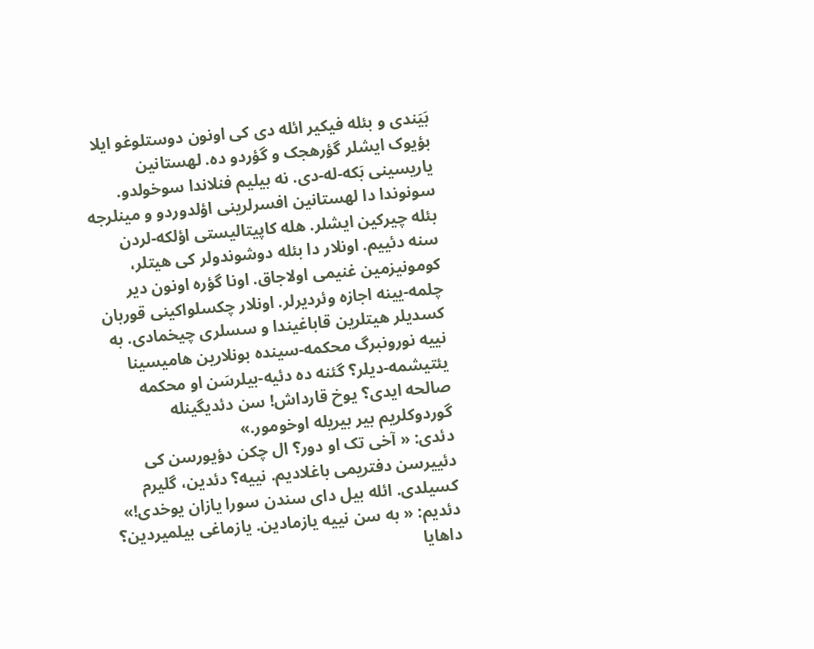بَیَندی و بئله فیکیر ائله دی کی اونون دوستلوغو ایلا بؤیوک ایشلر گؤرهجک و گؤردو ده. لهستانین یاریسینی بَکه-له-دی. نه بیلیم فنلاندا سوخولدو. سونوندا دا لهستانین افسرلرینی اؤلدوردو و مینلرجه بئله چیرکین ایشلر. هله کاپیتالیستی اؤلکه-لردن سنه دئییم. اونلار دا بئله دوشوندولر کی هیتلر، کومونیزمین غنیمی اولاجاق. اونا گؤره اونون دیر چلمه-یینه اجازه وئردیرلر. اونلار چکسلواکینی قوربان کسدیلر هیتلرین قاباغیندا و سسلری چیخمادی. به نییه نورونبرگ محکمه-سینده بونلارین هامیسینا یئتیشمه-دیلر؟ گئنه ده دئیه-بیلرسَن او محکمه صالحه ایدی؟ یوخ قارداش! سن دئدیگینله گوردوکلریم بیر بیریله اوخومور.»
دئدی: « آخی تک او دور؟ ال چکن دؤیورسن کی دئییرسن دفتریمی باغلادیم. نییه؟ دئدین، گلیرم کسیلدی. ائله بیل دای سندن سورا یازان یوخدی!»
دئدیم: « به سن نییه یازمادین. یازماغی بیلمیردین؟ داهایا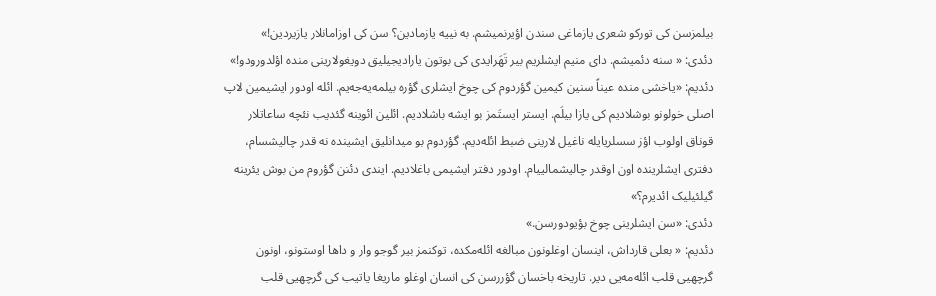بیلمزسن کی تورکو شعری یازماغی سندن اؤیرنمیشم. به نییه یازمادین؟ سن کی اوزامانلار یازیردین!»
دئدی: « سنه دئمیشم. دای منیم ایشلریم بیر تَهَرایدی کی بوتون یارادیجیلیق دویغولارینی منده اؤلدورودو!»
دئدیم: «یاخشی منده عیناً سنین کیمین گؤردوم کی چوخ ایشلری گؤره بیلمه‌یه‌جه‌یم. ائله اودور ایشیمین لاپ اصلی خولونو بوشلادیم کی یازا بیلَم. ایستر ایستَمز بو ایشه باشلادیم. ائلین ائوینه گئدیب نئچه ساعاتلار قوناق اولوب اؤز سسلریایله ناغیل لارینی ضبط ائله‌دیم. گؤردوم بو میدانلیق ایشینده نه قدر چالیشسام، دفتری ایشلرینده اون اوقدر چالیشمالییام. اودور دفتر ایشیمی باغلادیم. ایندی دئنن گؤروم من بوش یئرینه گیلئیلیک ائدیرم؟»
دئدی: «سن ایشلرینی چوخ بؤیودورسن.»
دئدیم: « بعلی قارداش، اینسان اوغلونون مبالغه ائله‌مکده، توکنمز بیر گوجو وار و داها اوستونو، اونون گرچهیی قلب ائله‌مه‌یی دیر. تاریخه باخسان گؤررسن کی انسان اوغلو ماریغا یاتیب کی گرچهیی قلب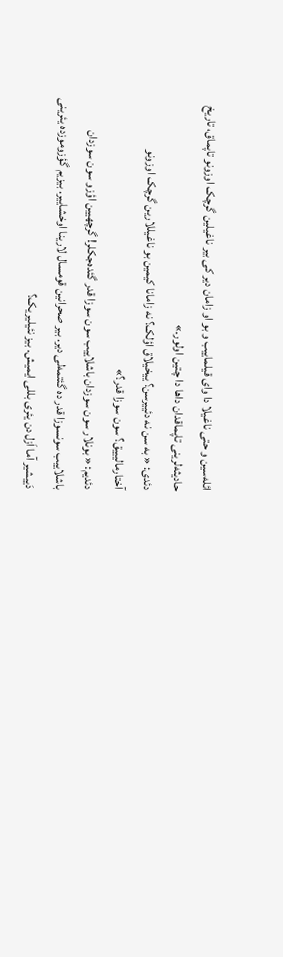ائله‌سین و حتی ناغیلا دا وای قیلماییب و بو او زامان دیر کی بیر ناغیلین گرچک اوزونو تاپماق، تاریخ حادیثه‌لرینی تاپماقدان داها دا چتین اولور.»
دئدی: « به سن نه دئییرسن؟ ییخیلاق اؤلک؟ نه زامانا کیمین بو ناغیللارین گرچک اوزونو آختارمالیییق؟ سون سوزا قدر؟»
دئدیم: « بونلار سون سوزدان باشلاییب سون سوزا قدر گئده‌جکلر! گرچهیین اؤزو سون سوزدان باشلاییب سونسوزا قدر ده گئتمه‌لی دیر. بیر صحرانین قومسال لارینا اوخشاییر. بیزیم گؤزوموزده یئرینی دَییشیر آما اَزل دن یئری بللی ایمیش. بیز نئیلیریک؟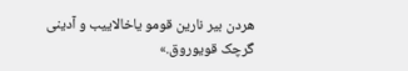هردن بیر نارین قومو یاخالاییب و آدینی گرچک قویوروق.»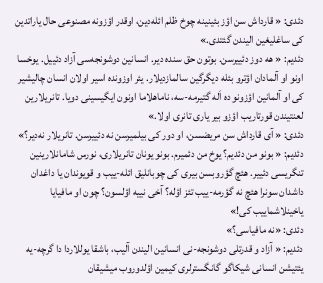دئدی: « قارداش سن اؤز بئینینه چوخ ظلم ائله‌دین، اوقدر اؤزونه مصنوعی حال یاراتدین کی ساغلیغین الیندن گئتدی.»
دئدیم: « هه دوز دئییرسن. بوتون حق سنده دیر. انسانین دوشونجه‌سی آزاد دئییل. یوخسا اونو او آلمادان اؤترو بئله دیگرگین سالمازدیلار. یئر اوزونده اسیر اولان انسان چالیشیر کی او آلمانین اؤزونو ده اَله گتیرمه-سه، ناماهلاما اونون ایگیسینی دویا. تانریلارین لعنتیندن قورتاریب اؤزو بیر یاری تانری اولا.»
دئدی: « آی قارداش سن مریضسن، او دور کی بیلمیرسن نه دئییرسن. تانریلار نه‌دیر؟»
دئدیم: « بونو من دئدیم؟ یوخ من دئمیرم. بونو یونان تانریلاری، نورس شامانلارینین تنگریسی دئییر. هئچ گؤروبسن بیری کی چوبانلیق ائله-ییب و قویوندان یا داغدان داشدان سونرا هئچ نه گؤرمه-ییب تئز اؤله؟ آخی نییه اؤلسون؟ چون او مافیایا یاخینلاشماییب کی!»
دئدی: «نه مافیاسی؟»
دئدیم: « آزاد و قدرتلی دوشونجه-نی انسانین الیندن آلیب، باشقا یوللاردا دا گرچه-یه یئتیشن انسانی شیکاگو گانگسترلری کیمین اؤلدوروب میشیقان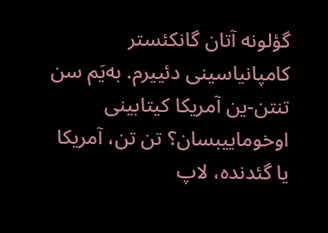گؤلونه آتان گانکئستر کامپانیاسینی دئییرم. به‌یَم سن تنتن-ین آمریکا کیتابینی اوخوماییبسان؟ تن تن، آمریکا یا گئدنده، لاپ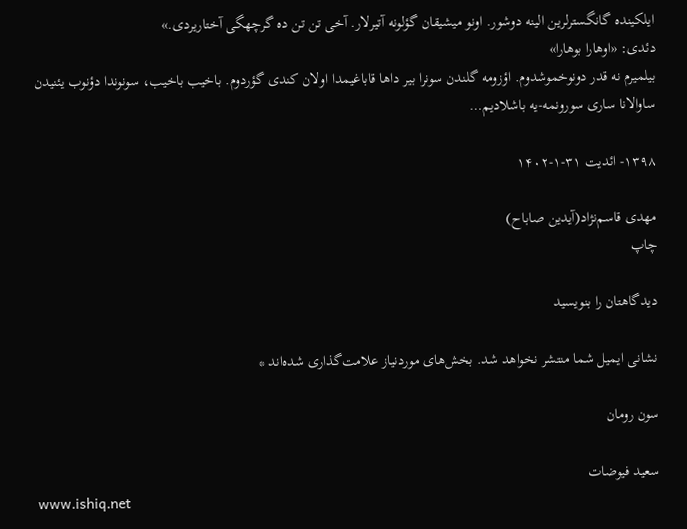ایلکینده گانگسترلرین الینه دوشور. اونو میشیقان گؤلونه آتیرلار. آخی تن تن ده گرچهگی آختاریردی.»
دئدی: «اوهارا بوهارا»
بیلمیرم نه قدر دونوخموشدوم. اؤزومه گلندن سونرا بیر داها قاباغیمدا اولان کندی گؤردوم. باخیب باخیب، سونوندا دؤنوب یئنیدن ساوالانا ساری سورونمه-یه باشلادیم…

۱۳۹۸- ائدیت ۳۱-۱-۱۴۰۲

مهدی قاسم‌نژاد(آیدین صاباح)
چاپ

دیدگاهتان را بنویسید

نشانی ایمیل شما منتشر نخواهد شد. بخش‌های موردنیاز علامت‌گذاری شده‌اند *

سون رومان

سعید فیوضات
www.ishiq.net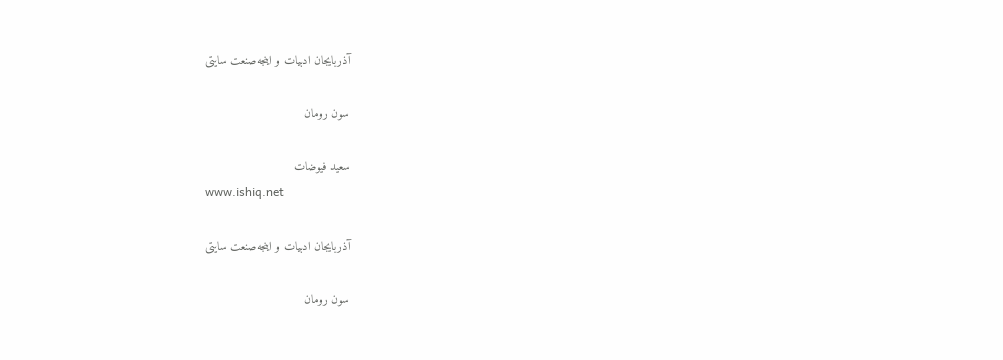آذربایجان ادبیات و اینجه‌صنعت سایتی

سون رومان

سعید فیوضات
www.ishiq.net

آذربایجان ادبیات و اینجه‌صنعت سایتی

سون رومان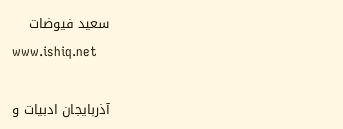سعید فیوضات
www.ishiq.net

آذربایجان ادبیات و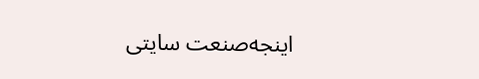اینجه‌صنعت سایتی